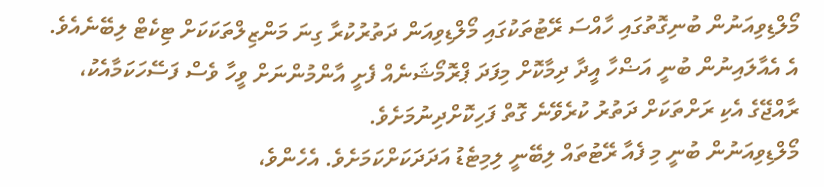މޯލްޑިވިއަނުން ބުނިގޮތުގައި ހާއްސަ ރޭޓުތަކުގައި މޯލްޑިވިއަން ދަތުރުކުރާ ގިނަ މަންޒިލްތަކަކަށް ޓިކެޓް ލިބޭނެއެވެ.
އެ އެއާލައިނުން ބުނީ އަޟްހާ އީދާ ދިމާކޮށް މިފަދަ ޕްރޮމޯޝަނެއް ފެށީ އާންމުންނަށް ވީހާ ވެސް ފަސޭހަކަމާއެކު، ރާއްޖޭގެ އެކި ރަށްތަކަށް ދަތުރު ކުރެވޭނެ ގޮތް ފަހިކޮށްދިނުމަށެވެ.
މޯލްޑިވިއަނުން ބުނީ މި ފެއާ ރޭޓުތައް ލިބޭނީ ލިމިޓެޑު އަދަދަކަށްކަމަށެވެ. އެހެންވެ،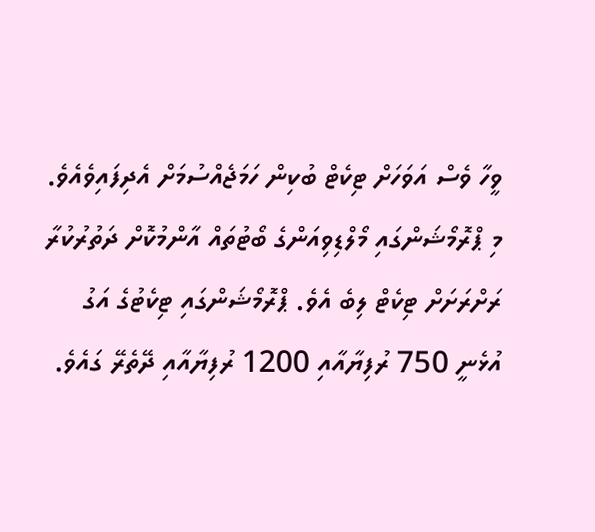ވީހާ ވެސް އަވަހަށް ޓިކެޓް ބުކިން ހަމަޖެއްސުމަށް އެދިފައިވެއެވެ.
މި ޕްރޮމޯޝަންގައި މޯލްޑިވިއަންގެ ބޯޓުތައް އާންމުކޮށް ދަތުރުކުރާ ރަށްރަށަށް ޓިކެޓް ލިބެ އެވެ. ޕްރޮމޯޝަންގައި ޓިކެޓުގެ އަގު އުޅެނީ 750 ރުފިޔާއާއި 1200 ރުފިޔާއާއި ދޭތެރޭ ގައެވެ.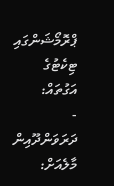ޕްރޮމޯޝަންގައި ޓިކެޓުގެ އަގުތައް:
- ދަރަވަންދޫއިން މާލެއަށް: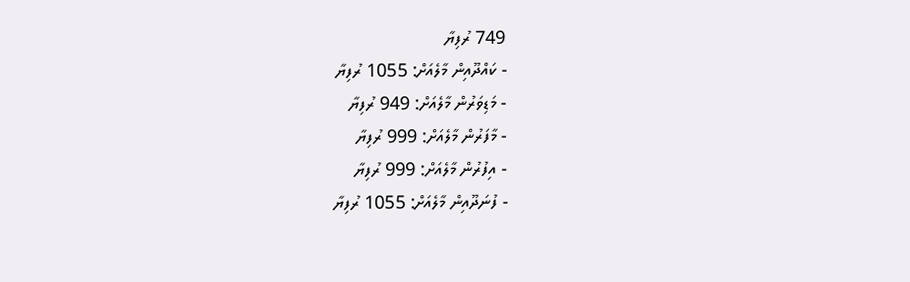749 ރުފިޔާ
- ކައްދޫއިން މާލެއަށް: 1055 ރުފިޔާ
- މަޑިވަރުން މާލެއަށް: 949 ރުފިޔާ
- މާފަރުން މާލެއަށް: 999 ރުފިޔާ
- އިފުރުން މާލެއަށް: 999 ރުފިޔާ
- ފުނަދޫއިން މާލެއަށް: 1055 ރުފިޔާ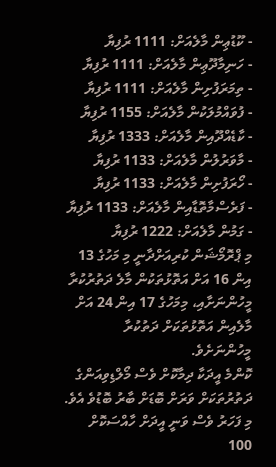- ކޫޑުޢިން މާލެއަށް: 1111 ރުފިޔާ
- ހަނިމާދޫޢިން މާލެއަށް: 1111 ރުފިޔާ
- ތިމަރަފުށިން މާލެއަށް: 1111 ރުފިޔާ
- ފުވައްމުލަކުން މާލެއަށް: 1155 ރުފިޔާ
- ކާޑެއްދޫއިން މާލެއަށް: 1333 ރުފިޔާ
- މާވަރުލުން މާލެއަށް: 1133 ރުފިޔާ
- ހޯރަފުށިން މާލެއަށް: 1133 ރުފިޔާ
- ފަރެސްމާތޮޑާއިން މާލެއަށް: 1133 ރުފިޔާ
- ގަމުން މާލެއަށް: 1222 ރުފިޔާ
މި ޕްރޮމޯޝަން ކުރިއަށްދާނީ މި މަހުގެ 13 އިން 16 އަށް އަތޮޅުތަކުން މާލެ ދަތުރުކުރާ މީހުންނަށާއި، މިމަހުގެ 17 އިން 24 އަށް މާލެއިން އަތޮޅުތަކަށް ދަތުކުރާ މީހުންނަށެވެ.
ކޮންމެ އީދަކާ ދިމާކޮށް ވެސް މޯލްޑިވިއަންގެ ދަތުރުތަކަށް ވަރަށް ބޮޑަށް ބާރު ބޮޑުވެ އެވެ. މި ފަހަރު ވެސް ވަނީ އީދަށް ހާއްސަކޮށް 100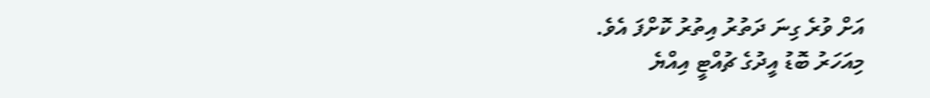އަށް ވުރެ ގިނަ ދަތުރު އިތުރު ކޮށްފަ އެވެ.
މިއަހަރު ބޮޑު އީދުގެ ޗުއްޓީ އިއްޔެ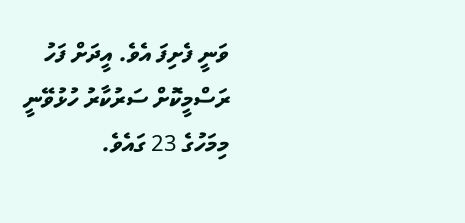ވަނީ ފެށިފަ އެވެ. އީދަށް ފަހު ރަސްމީކޮށް ސަރުކާރު ހުޅުވޭނީ މިމަހުގެ 23 ގައެވެ.